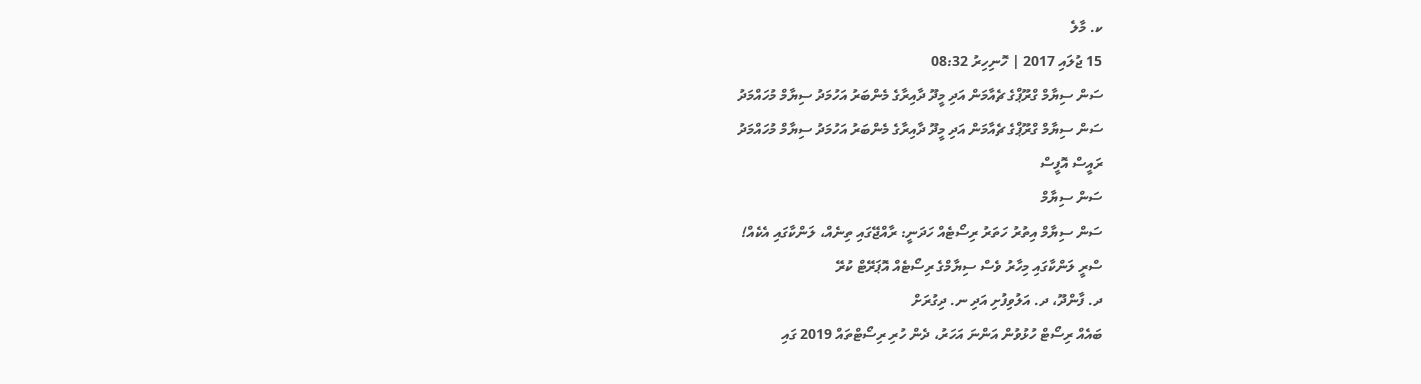ކ. މާލެ
15 ޖުލައި 2017 | ހޮނިހިރު 08:32
ސަން ސިޔާމް ގްރޫޕްގެ ޗެއާމަން އަދި މީދޫ ދާއިރާގެ މެންބަރު އަހުމަދު ސިޔާމް މުހައްމަދު
ސަން ސިޔާމް ގްރޫޕްގެ ޗެއާމަން އަދި މީދޫ ދާއިރާގެ މެންބަރު އަހުމަދު ސިޔާމް މުހައްމަދު
ރައީސް އޮފީސް
ސަން ސިޔާމް
ސަން ސިޔާމް އިތުރު ހަތަރު ރިސޯޓެއް ހަދަނީ: ރާއްޖޭގައި ތިނެއް، ލަންކާގައި އެކެއް!
ސްރީ ލަންކާގައި މިހާރު ވެސް ސިޔާމްގެ ރިސޯޓެއް އޮޕަރޭޓް ކުރޭ
ދ. ފާންދޫ، ދ. އަލުވިފުށި އަދި ނ. ދިގުރަށް
ބައެއް ރިސޯޓް ހުޅުވުން އަންނަ އަހަރު، ދެން ހުރި ރިސޯޓްތައް 2019 ގައި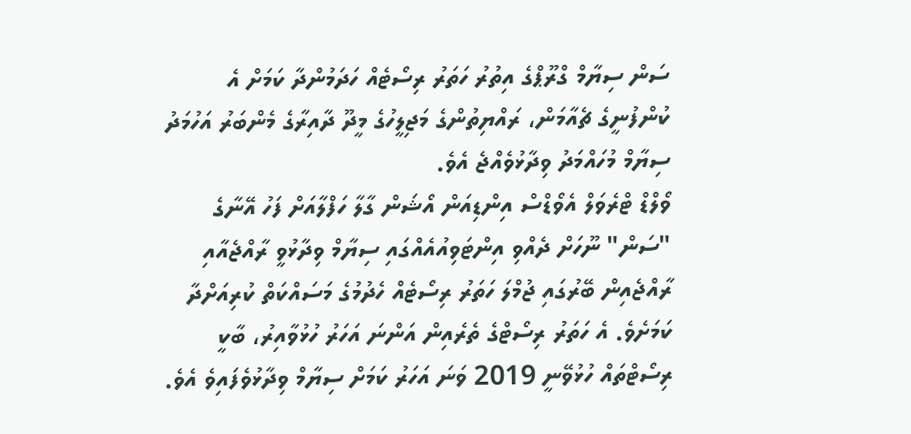ސަން ސިޔާމް ގްރޫޕްގެ އިތުރު ހަތަރު ރިސޯޓެއް ހަދަމުންދާ ކަމަށް އެ ކުންފުނީގެ ޗެއާމަން، ރައްޔިތުންގެ މަޖިލީހުގެ މީދޫ ދާއިރާގެ މެންބަރު އަހުމަދު ސިޔާމް މުހައްމަދު ވިދާޅުވެއްޖެ އެވެ.
ވޯލްޑް ޓްރެވަލް އެވޯޑްސް އިންޑިއަން އޯޝަން ގާލާ ހަފްލާއަށް ފަހު އޭނާގެ "ސަން" ނޫހަށް ދެއްވި އިންޓަވިއުއެއްގައި ސިޔާމް ވިދާޅުވީ ރާއްޖެއާއި ރާއްޖެއިން ބޭރުގައި ޖުމްލަ ހަތަރު ރިސޯޓެއް ހެދުމުގެ މަސައްކަތް ކުރިއަށްދާ ކަމަށެވެ. އެ ހަތަރު ރިސޯޓްގެ ތެރެއިން އަންނަ އަހަރު ހުޅުވާއިރު، ބާކީ ރިސޯޓްތައް ހުޅުވޭނީ 2019 ވަނަ އަހަރު ކަމަށް ސިޔާމް ވިދާޅުވެފައިވެ އެވެ.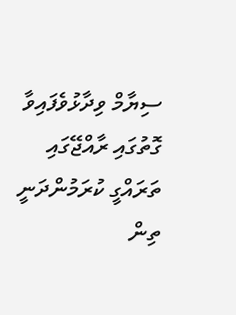ސިޔާމް ވިދާޅުވެފައިވާ ގޮތުގައި ރާއްޖޭގައި ތަރައްގީ ކުރަމުންދަނީ ތިން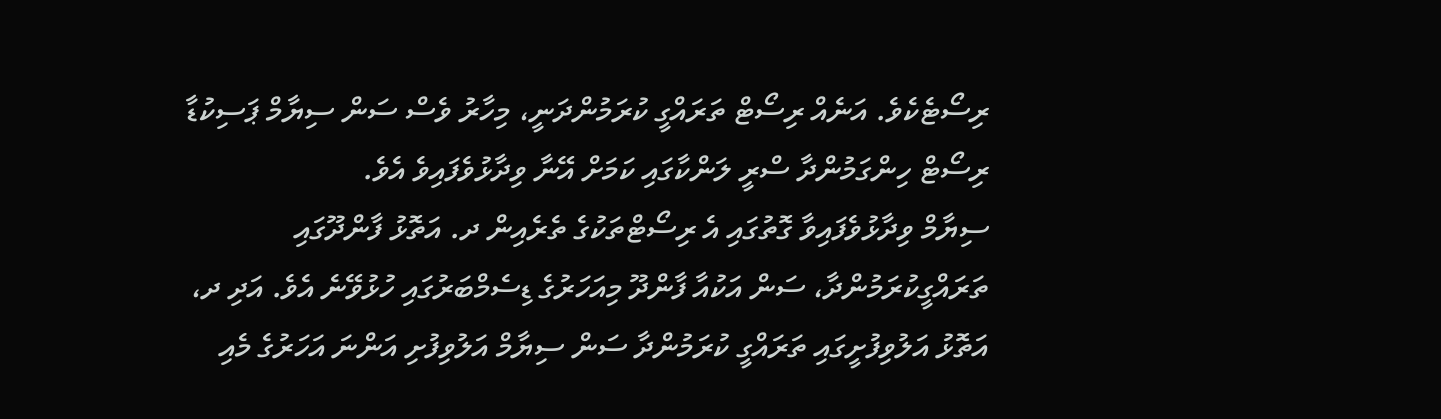ރިސޯޓެކެވެ. އަނެއް ރިސޯޓް ތަރައްގީ ކުރަމުންދަނީ، މިހާރު ވެސް ސަން ސިޔާމް ޕަސިކުޑާ ރިސޯޓް ހިންގަމުންދާ ސްރީ ލަންކާގައި ކަމަށް އޭނާ ވިދާޅުވެފައިވެ އެވެ.
ސިޔާމް ވިދާޅުވެފައިވާ ގޮތުގައި އެ ރިސޯޓްތަކުގެ ތެރެއިން ދ. އަތޮޅު ފާންދޫގައި ތަރައްގީކުރަމުންދާ، ސަން އަކުއާ ފާންދޫ މިއަހަރުގެ ޑިސެމްބަރުގައި ހުޅުވޭނެ އެވެ. އަދި ދ، އަތޮޅު އަލުވިފުށީގައި ތަރައްގީ ކުރަމުންދާ ސަން ސިޔާމް އަލުވިފުށި އަންނަ އަހަރުގެ މެއި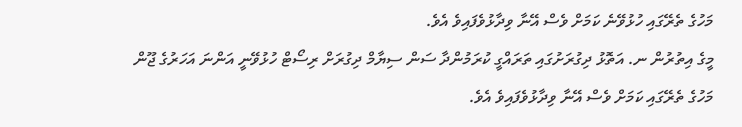މަހުގެ ތެރޭގައި ހުޅުވޭނެ ކަމަށް ވެސް އޭނާ ވިދާޅުވެފައިވެ އެވެ.
މީގެ އިތުރުން ނ. އަތޮޅު ދިގުރަށުގައި ތަރައްގީ ކުރަމުންދާ ސަން ސިޔާމް ދިގުރަށް ރިސޯޓް ހުޅުވޭނީ އަންނަ އަހަރުގެ ޖޫން މަހުގެ ތެރޭގައި ކަމަށް ވެސް އޭނާ ވިދާޅުވެފައިވެ އެވެ.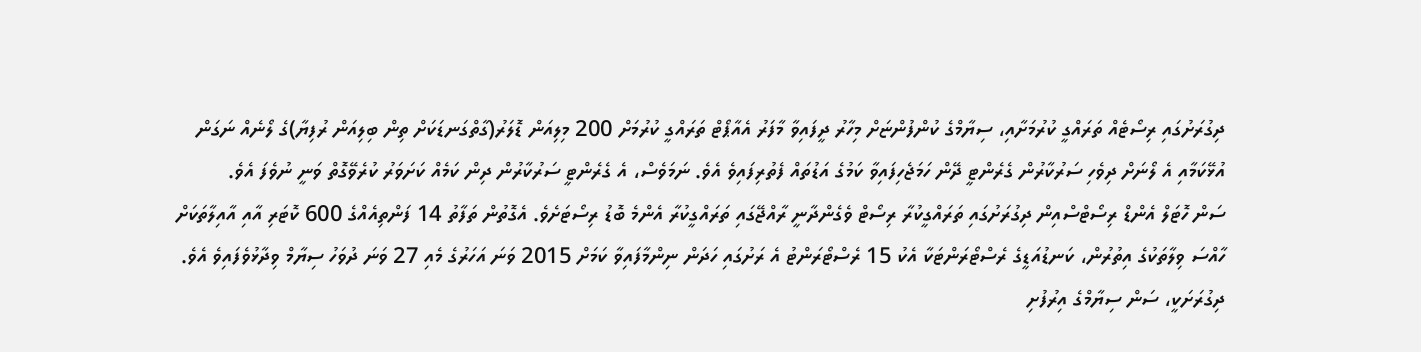ދިގުރަށުގައި ރިސޯޓެއް ތަރައްގީ ކުރުމަށާއި، ސިޔާމްގެ ކުންފުންޏަށް މިހާރު ދީފައިވާ މާފަރު އެއާޕޯޓް ތަރައްގީ ކުރުމަށް 200 މިލިއަން ޑޮލަރު(ގާތްގަނޑަކަށް ތިން ބިލިއަން ރުފިޔާ)ގެ ލޯނެއް ނަގަން އުޅޭކަމާއި އެ ލޯނަށް ދިވެހި ސަރުކާރުން ގެރެންޓީ ދޭން ހަމަޖެހިފައިވާ ކަމުގެ އަޑުތައް ފެތުރިފައިވެ އެވެ. ނަމަވެސް، އެ ގެރެންޓީ ސަރުކާރުން ދިން ކަމެއް ކަށަވަރު ކުރެވޭގޮތް ވަނީ ނުވެފަ އެވެ.
ސަން ހޮޓަލް އެންޑް ރިސޯޓްސްއިން ދިގުރަށުގައި ތަރައްގީކުރާ ރިސޯޓް ވެގެންދާނީ ރާއްޖޭގައި ތަރައްގީކުރާ އެންމެ ބޮޑު ރިސޯޓަށެވެ. އެގޮތުން ތަފާތު 14 ފަންތިއެއްގެ 600 ކޮޓަރި އާއި އާއިލާތަކަށް ހާއްސަ ވިލާތަކުގެ އިތުރުން، ކަނޑުއަޑީގެ ރެސްޓޯރަންޓަކާ އެކު 15 ރެސްޓޯރަންޓު އެ ރަށުގައި ހަދަން ނިންމާފައިވާ ކަމަށް 2015 ވަނަ އަހަރުގެ މެއި 27 ވަނަ ދުވަހު ސިޔާމް ވިދާޅުވެފައިވެ އެވެ.
ދިގުރަށަކީ، ސަން ސިޔާމްގެ އިރުފުށި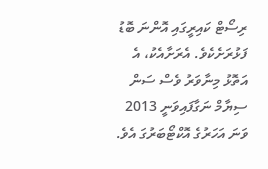ރިސޯޓް ކައިރީގައި އޮންނަ ބޮޑު ފަޅުރަށެކެވެ. އެރަށާއެކު، އެ އަތޮޅު މިނާވަރު ވެސް ސަން ސިޔާމް ނަގާފައިވަނީ 2013 ވަނަ އަހަރުގެ އޮކްޓޯބަރުގަ އެވެ.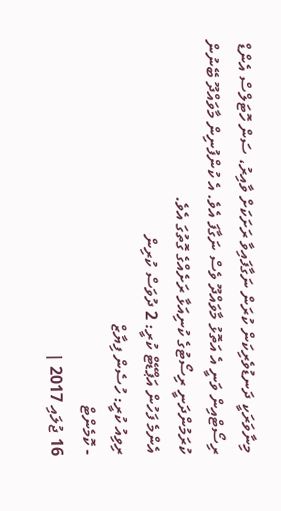މިނާވަރަކީ ދަނޑުވެރިކަން ކުރަން ނަގާފައިވާ ރަށަކަށް ވާއިރު، ސަން ހޮޓަލްސް އެންޑް ރިސޯޓްއިން ވަނީ އެ އަތޮޅު މާވައްދޫ ވެސް ނަގާފަ އެވެ. އެ ކުންފުނިން މާވައްދޫ ބޭނުން ކުރަމުންދަނީ ރިސޯޓުގެ ކުނިއަޅާ ރަށެއްގެ ގޮތުގަ އެވެ.
އެންމެ ފަހުން އަޕްޑޭޓް ކުރީ: 2 ދުވަސް ކުރިން
ރިވިއު ކުރީ: ހުސެން ފިޔާޒް
- ކޮމެންޓް
16 ޖުލައި 2017 |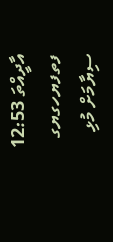އާދީއްތަ 12:53
ފތފޔހގޔގ
ސިޔާމަށް މުޅި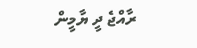ރާއްޖެ ދީ ޔާމީން